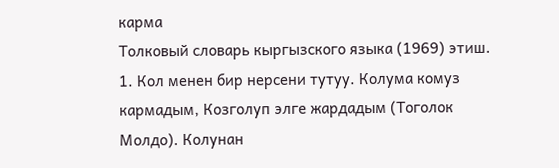карма
Толковый словарь кыргызского языка (1969) этиш. 1. Кол менен бир нерсени тутуу. Колума комуз кармадым, Козголуп элге жардадым (Тоголок Молдо). Колунан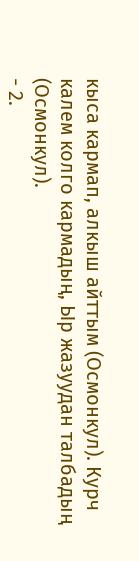кыса кармап, алкыш айттым (Осмонкул). Курч калем колго кармадың, Ыр жазуудан талбадың (Осмонкул).
- 2.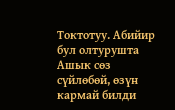Токтотуу. Абийир бул олтурушта Ашык сөз сүйлөбөй, өзүн кармай билди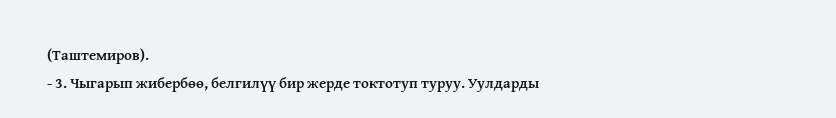(Таштемиров).
- 3. Чыгарып жибербөө, белгилүү бир жерде токтотуп туруу. Уулдарды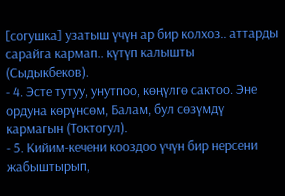[согушка] узатыш үчүн ар бир колхоз.. аттарды сарайга кармап.. күтүп калышты (Сыдыкбеков).
- 4. Эсте тутуу, унутпоо, көңүлгө сактоо. Эне ордуна көрүнсөм, Балам, бул сөзүмдү кармагын (Токтогул).
- 5. Кийим-кечени кооздоо үчүн бир нерсени жабыштырып,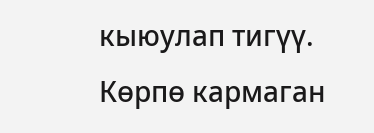кыюулап тигүү. Көрпө кармаган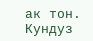ак тон. Кундуз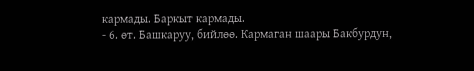кармады. Баркыт кармады.
- 6. өт. Башкаруу, бийлөө. Кармаган шаары Бакбурдун,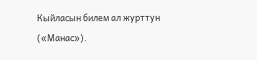Кыйласын билем ал журттун («Манас»).